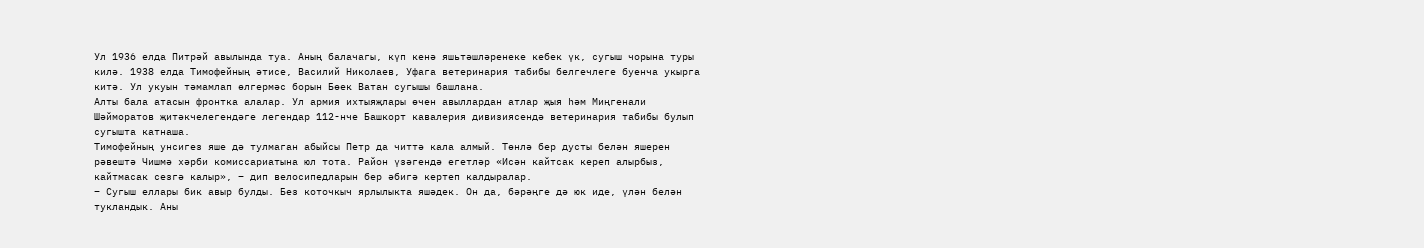Ул 1936 елда Питрәй авылында туа. Аның балачагы, күп кенә яшьтәшләренеке кебек үк, сугыш чорына туры килә. 1938 елда Тимофейның әтисе, Василий Николаев, Уфага ветеринария табибы белгечлеге буенча укырга китә. Ул укуын тәмамлап өлгермәс борын Бөек Ватан сугышы башлана.
Алты бала атасын фронтка алалар. Ул армия ихтыяҗлары өчен авыллардан атлар җыя һәм Миңгенали Шәйморатов җитәкчелегендәге легендар 112-нче Башкорт кавалерия дивизиясендә ветеринария табибы булып сугышта катнаша.
Тимофейның унсигез яше дә тулмаган абыйсы Петр да читтә кала алмый. Төнлә бер дусты белән яшерен рәвештә Чишмә хәрби комиссариатына юл тота. Район үзәгендә егетләр «Исән кайтсак кереп алырбыз, кайтмасак сезгә калыр», – дип велосипедларын бер әбигә кертеп калдыралар.
– Сугыш еллары бик авыр булды. Без коточкыч ярлылыкта яшәдек. Он да, бәрәңге дә юк иде, үлән белән тукландык. Аны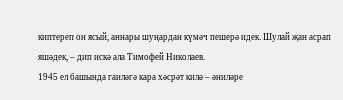киптереп он ясый, аннары шуңардан күмәч пешерә идек. Шулай җан асрап яшәдек, – дип искә ала Тимофей Николаев.
1945 ел башында гаиләгә кара хәсрәт килә – әниләре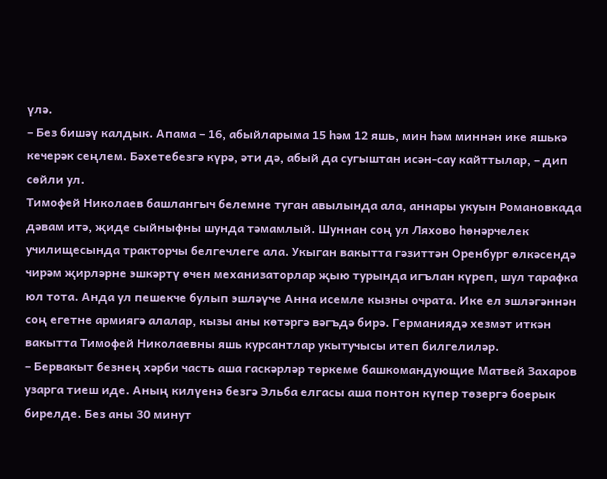үлә.
– Без бишәү калдык. Апама – 16, абыйларыма 15 һәм 12 яшь, мин һәм миннән ике яшькә кечерәк сеңлем. Бәхетебезгә күрә, әти дә, абый да сугыштан исән-сау кайттылар, – дип сөйли ул.
Тимофей Николаев башлангыч белемне туган авылында ала, аннары укуын Романовкада дәвам итә, җиде сыйныфны шунда тәмамлый. Шуннан соң ул Ляхово һөнәрчелек училищесында тракторчы белгечлеге ала. Укыган вакытта гәзиттән Оренбург өлкәсендә чирәм җирләрне эшкәртү өчен механизаторлар җыю турында игълан күреп, шул тарафка юл тота. Анда ул пешекче булып эшләүче Анна исемле кызны очрата. Ике ел эшләгәннән соң егетне армиягә алалар, кызы аны көтәргә вәгъдә бирә. Германиядә хезмәт иткән вакытта Тимофей Николаевны яшь курсантлар укытучысы итеп билгелиләр.
– Бервакыт безнең хәрби часть аша гаскәрләр төркеме башкомандующие Матвей Захаров узарга тиеш иде. Аның килүенә безгә Эльба елгасы аша понтон күпер төзергә боерык бирелде. Без аны 30 минут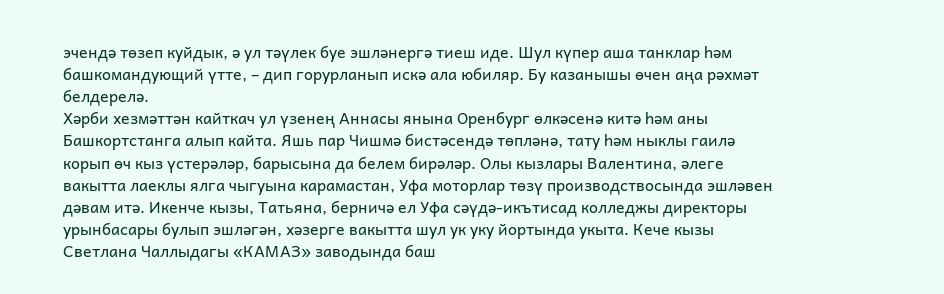эчендә төзеп куйдык, ә ул тәүлек буе эшләнергә тиеш иде. Шул күпер аша танклар һәм башкомандующий үтте, – дип горурланып искә ала юбиляр. Бу казанышы өчен аңа рәхмәт белдерелә.
Хәрби хезмәттән кайткач ул үзенең Аннасы янына Оренбург өлкәсенә китә һәм аны Башкортстанга алып кайта. Яшь пар Чишмә бистәсендә төпләнә, тату һәм ныклы гаилә корып өч кыз үстерәләр, барысына да белем бирәләр. Олы кызлары Валентина, әлеге вакытта лаеклы ялга чыгуына карамастан, Уфа моторлар төзү производствосында эшләвен дәвам итә. Икенче кызы, Татьяна, берничә ел Уфа сәүдә-икътисад колледжы директоры урынбасары булып эшләгән, хәзерге вакытта шул ук уку йортында укыта. Кече кызы Светлана Чаллыдагы «КАМАЗ» заводында баш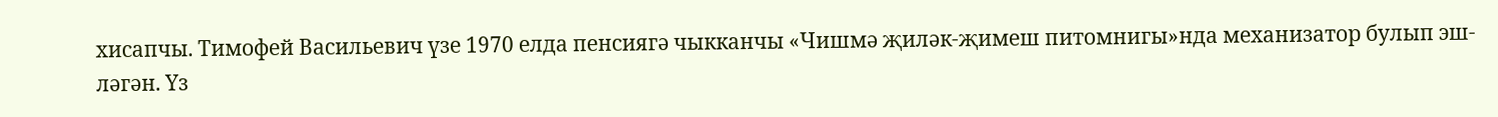хисапчы. Тимофей Васильевич үзе 1970 елда пенсиягә чыкканчы «Чишмә җиләк-җимеш питомнигы»нда механизатор булып эш-ләгән. Үз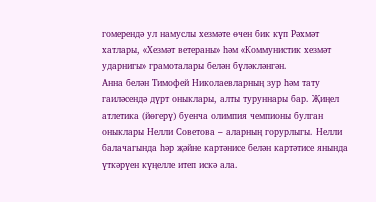гомерендә ул намуслы хезмәте өчен бик күп Рәхмәт хатлары, «Хезмәт ветераны» һәм «Коммунистик хезмәт ударнигы» грамоталары белән бүләкләнгән.
Анна белән Тимофей Николаевларның зур һәм тату гаиләсендә дүрт оныклары, алты туруннары бар. Җиңел атлетика (йөгерү) буенча олимпия чемпионы булган оныклары Нелли Советова – аларның горурлыгы. Нелли балачагында һәр җәйне картәнисе белән картәтисе янында үткәрүен күңелле итеп искә ала.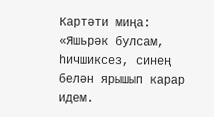Картәти миңа: «Яшьрәк булсам, һичшиксез, синең белән ярышып карар идем.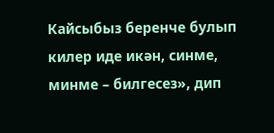Кайсыбыз беренче булып килер иде икән, синме, минме – билгесез», дип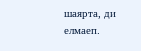шаярта, ди елмаеп.